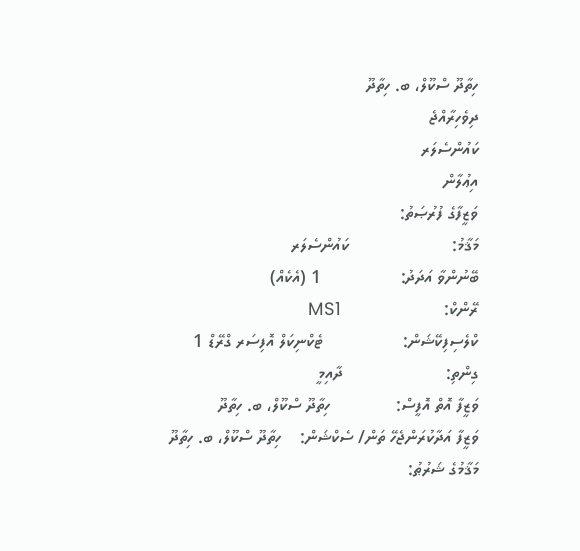ހިތާދޫ ސްކޫލް، ބ. ހިތާދޫ
ދިވެހިރާއްޖެ
ކައުންސެލަރ
އިޢުލާން
ވަޒީފާގެ ފުރުޞަތު:
މަޤާމު:                      ކައުންސެލަރ
ބޭނުންވާ އަދަދު:                 1 (އެކެއް)
ރޭންކް:                      MS1
ކްލެސިފިކޭޝަން:                 ޓެކްނިކަލް އޮފިސަރ ގްރޭޑް 1
ގިންތި:                      ދާއިމީ
ވަޒީފާ އޮތް އޮފީސް:              ހިތާދޫ ސްކޫލް، ބ. ހިތާދޫ
ވަޒީފާ އަދާކުރަންޖެހޭ ތަން/ ސެކްޝަން:    ހިތާދޫ ސްކޫލް، ބ. ހިތާދޫ
މަޤާމުގެ ޝަރުޠު: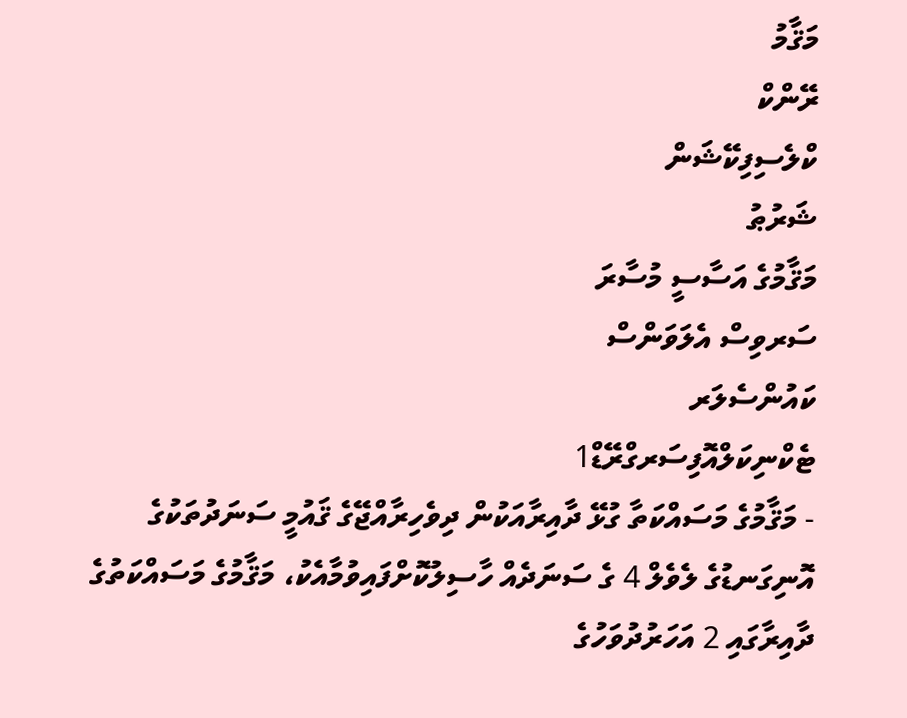މަޤާމު
ރޭންކް
ކްލެސިފިކޭޝަން
ޝަރުޠު
މަޤާމުގެ އަސާސީ މުސާރަ
ސަރވިސް އެލަވަންސް
ކައުންސެލަރ
ޓެކްނިކަލްއޮފިސަރގްރޭޑް1
- މަޤާމުގެ މަސައްކަތާ ގުޅޭ ދާއިރާއަކުން ދިވެހިރާއްޖޭގެ ޤައުމީ ސަނަދުތަކުގެ އޮނިގަނޑުގެ ލެވެލް 4 ގެ ސަނަދެއް ހާސިލުކޮށްފައިވުމާއެކު، މަޤާމުގެ މަސައްކަތުގެ ދާއިރާގައި 2 އަހަރުދުވަހުގެ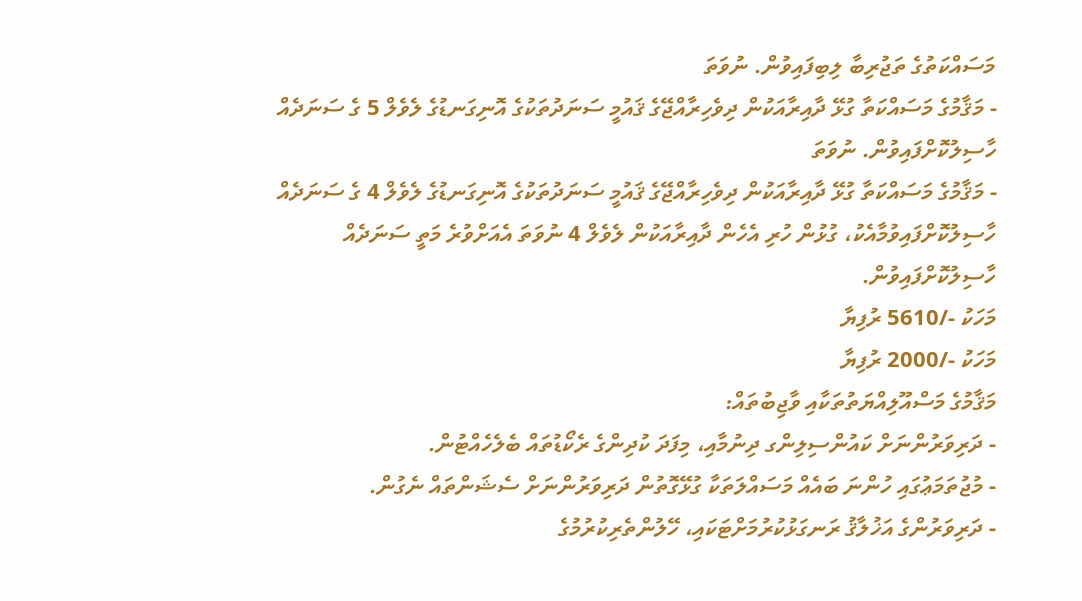މަސައްކަތުގެ ތަޖުރިބާ ލިބިފައިވުން. ނުވަތަ
- މަޤާމުގެ މަސައްކަތާ ގުޅޭ ދާއިރާއަކުން ދިވެހިރާއްޖޭގެ ޤައުމީ ސަނަދުތަކުގެ އޮނިގަނޑުގެ ލެވެލް 5 ގެ ސަނަދެއް ހާސިލުކޮށްފައިވުން. ނުވަތަ
- މަޤާމުގެ މަސައްކަތާ ގުޅޭ ދާއިރާއަކުން ދިވެހިރާއްޖޭގެ ޤައުމީ ސަނަދުތަކުގެ އޮނިގަނޑުގެ ލެވެލް 4 ގެ ސަނަދެއް ހާސިލުކޮށްފައިވުމާއެކު، ގުޅުން ހުރި އެހެން ދާއިރާއަކުން ލެވެލް 4 ނުވަތަ އެއަށްވުރެ މަތީ ސަނަދެއް ހާސިލުކޮށްފައިވުން.
މަހަކު -/5610 ރުފިޔާ
މަހަކު -/2000 ރުފިޔާ
މަޤާމުގެ މަސްއޫލިއްޔަތުތަކާއި ވާޖިބުތައް:
- ދަރިވަރުންނަށް ކައުންސިލިންގ ދިނުމާއި، މިފަދަ ކުދިންގެ ރެކޯޑުތައް ބެލެހެއްޓުން.
- މުޖުތަމަޢުގައި ހުންނަ ބައެއް މަސައްލަތަކާ ގުޅޭގޮތުން ދަރިވަރުންނަށް ސެޝަންތައް ނެގުން.
- ދަރިވަރުންގެ އަޚުލާޤު ރަނގަޅުކުރުމަށްޓަކައި، ހޭލުންތެރިކުރުމުގެ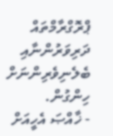ޕްރޮގްރާމްތައް ދަރިވަރުންނާއި ބެލެނިވެރިންނަށް ހިންގުން.
- ޚާއްޞަ އެހީއަށް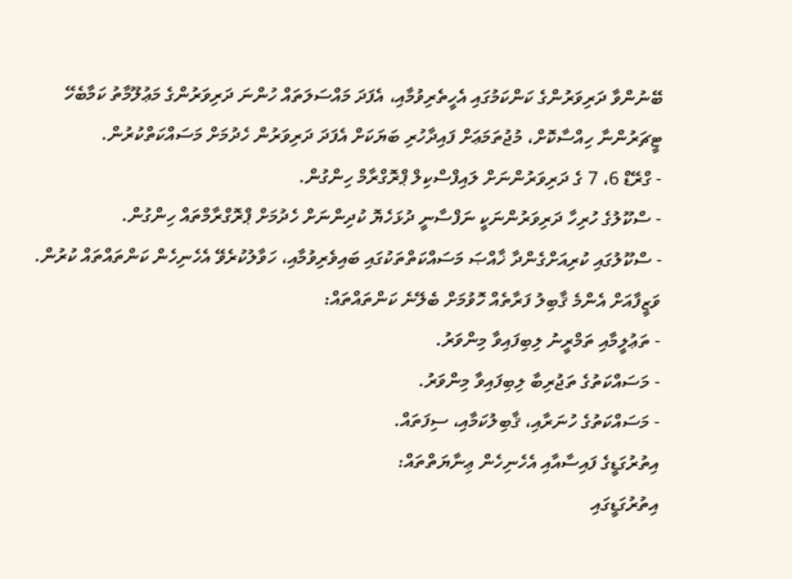ބޭނުންވާ ދަރިވަރުންގެ ކަންކަމުގައި އެހީތެރިވުމާއި، އެފަދަ މައްސަލަތައް ހުންނަ ދަރިވަރުންގެ މަޢުލޫމާތު ކަމާބެހޭ ޓީޗަރުންނާ ހިއްސާކޮށް، މުޖުތަމަޢަށް ފައިދާހުރި ބަޔަކަށް އެފަދަ ދަރިވަރުން ހެދުމަށް މަސައްކަތްކުރުން.
- ގްރޭޑް 6، 7 ގެ ދަރިވަރުންނަށް ލައިފްސްކިލް ޕްރޮގްރާމް ހިންގުން.
- ސްކޫލުގެ ހުރިހާ ދަރިވަރުންނަކީ ނަފްސާނީ ދުޅަހެޔޮ ކުދިންނަށް ހެދުމަށް ޕްރޮގްރާމްތައް ހިންގުން.
- ސްކޫލުގައި ކުރިއަށްގެންދާ ޚާއްޞަ މަސައްކަތްތަކުގައި ބައިވެރިވުމާއި، ހަވާލުކުރެވޭ އެހެނިހެން ކަންތައްތައް ކުރުން.
ވަޒީފާއަށް އެންމެ ޤާބިލު ފަރާތެއް ހޮވުމަށް ބެލޭނެ ކަންތައްތައް:
- ތަޢުލީމާއި ތަމްރީނު ލިބިފައިވާ މިންވަރު.
- މަސައްކަތުގެ ތަޖުރިބާ ލިބިފައިވާ މިންވަރު.
- މަސައްކަތުގެ ހުނަރާއި، ޤާބިލުކަމާއި، ސިފަތައް.
އިތުރުގަޑީގެ ފައިސާއާއި އެހެނިހެން ޢިނާޔަތްތައް:
އިތުރުގަޑީގައި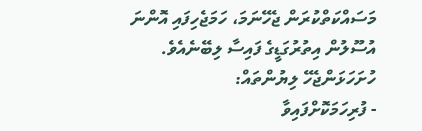މަސައްކަތްކުރަން ޖެހޭނަމަ، ހަމަޖެހިފައި އޮންނަ އުސޫލުން އިތުރުގަޑީގެ ފައިސާ ލިބޭނެއެވެ.
ހުށަހަޅަންޖެހޭ ލިޔުންތައް:
- ފުރިހަމަކޮށްފައިވާ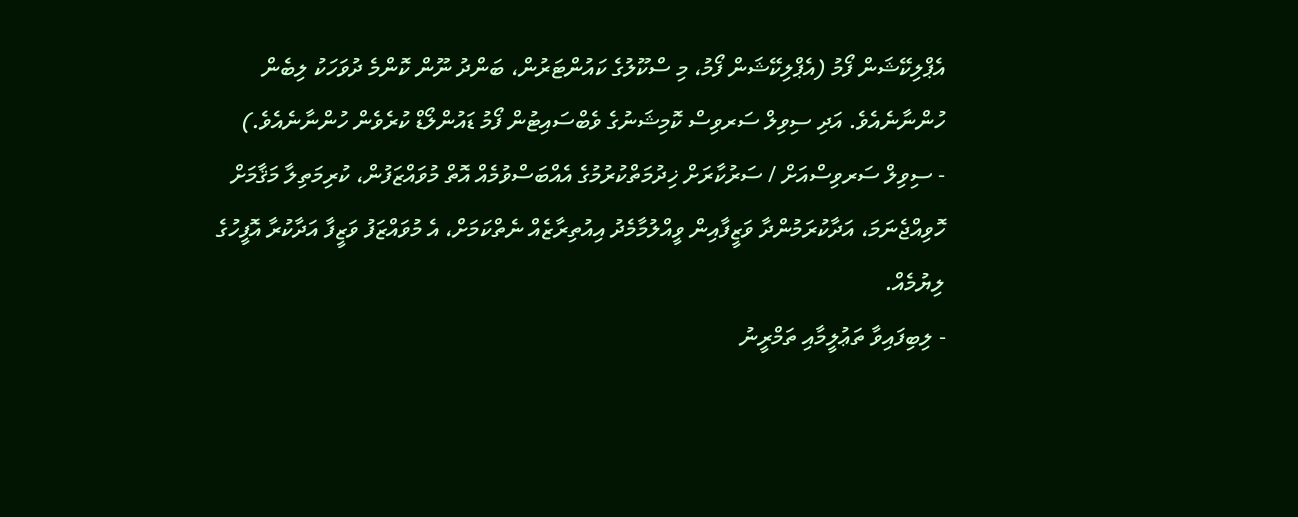އެޕްލިކޭޝަން ފޯމު (އެޕްލިކޭޝަން ފޯމު، މި ސްކޫލުގެ ކައުންޓަރުން، ބަންދު ނޫން ކޮންމެ ދުވަހަކު ލިބެން ހުންނާނެއެވެ. އަދި ސިވިލް ސަރވިސް ކޮމިޝަނުގެ ވެބްސައިޓުން ފޯމު ޑައުންލޯޑް ކުރެވެން ހުންނާނެއެވެ.)
- ސިވިލް ސަރވިސްއަށް / ސަރުކާރަށް ޚިދުމަތްކުރުމުގެ އެއްބަސްވުމެއް އޮތް މުވައްޒަފުން، ކުރިމަތިލާ މަޤާމަށް ހޮވިއްޖެނަމަ، އަދާކުރަމުންދާ ވަޒީފާއިން ވީއްލުމާމެދު އިއުތިރާޒެއް ނެތްކަމަށް، އެ މުވައްޒަފު ވަޒީފާ އަދާކުރާ އޮފީހުގެ ލިޔުމެއް.
- ލިބިފައިވާ ތަޢުލީމާއި ތަމްރީނު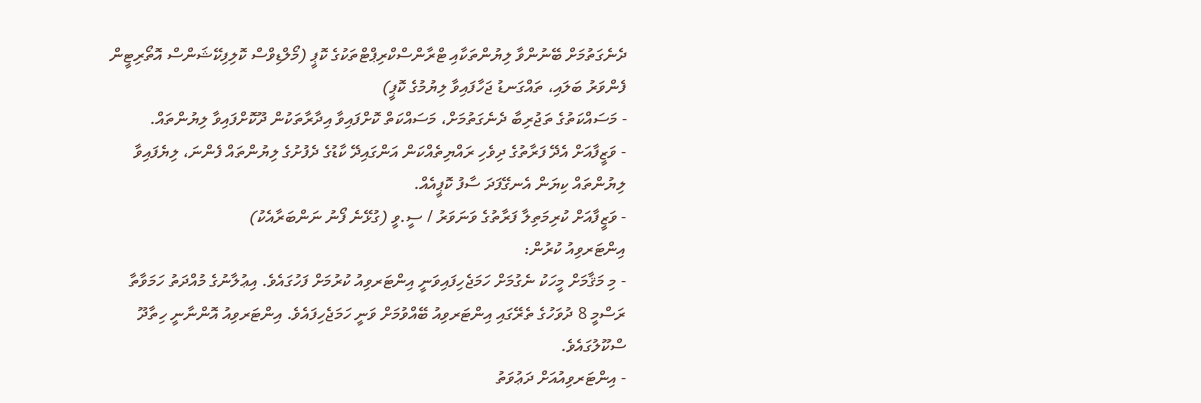ދެނެގަތުމަށް ބޭނުންވާ ލިޔުންތަކާއި ޓްރާންސްކްރިޕްޓްތަކުގެ ކޮޕީ (މޯލްޑިވްސް ކޮލިފިކޭޝަންސް އޮތޯރިޓީން ފެންވަރު ބަލައި، ތައްގަނޑު ޖަހާފައިވާ ލިޔުމުގެ ކޮޕީ)
- މަސައްކަތުގެ ތަޖުރިބާ ދެނެގަތުމަށް، މަސައްކަތް ކޮށްފައިވާ އިދާރާތަކުން ދޫކޮށްފައިވާ ލިޔުންތައް.
- ވަޒީފާއަށް އެދޭ ފަރާތުގެ ދިވެހި ރައްޔިތެއްކަން އަންގައިދޭ ކާޑުގެ ދެފުށުގެ ލިޔުންތައް ފެންނަ، ލިޔެފައިވާ ލިޔުންތައް ކިޔަން އެނގޭފަދަ ސާފު ކޮޕީއެއް.
- ވަޒީފާއަށް ކުރިމަތިލާ ފަރާތުގެ ވަނަވަރު / ސީ.ވީ (ގުޅޭނެ ފޯނު ނަންބަރާއެކު)
އިންޓަރވިއު ކުރުން:
- މި މަޤާމަށް މީހަކު ނެގުމަށް ހަމަޖެހިފައިވަނީ އިންޓަރވިއު ކުރުމަށް ފަހުގައެވެ. އިޢުލާނުގެ މުއްދަތު ހަމަވާތާ ރަސްމީ 8 ދުވަހުގެ ތެރޭގައި އިންޓަރވިއު ބޭއްވުމަށް ވަނީ ހަމަޖެހިފައެވެ. އިންޓަރވިއު އޮންނާނީ ހިތާދޫ ސްކޫލުގައެވެ.
- އިންޓަރވިއުއަށް ދަޢުވަތު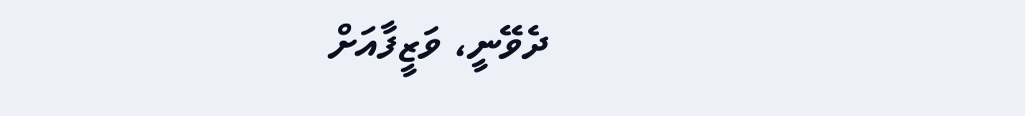ދެވޭނީ، ވަޒީފާއަށް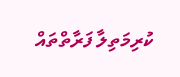ކުރިމަތިލާ ފަރާތްތައް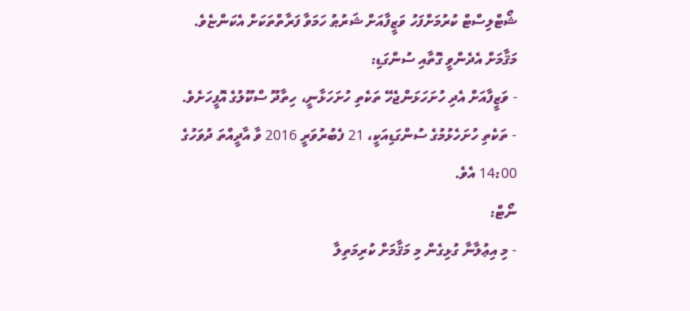ޝޯޓްލިސްޓް ކުރުމަށްފަހު ވަޒީފާއަށް ޝަރުޠު ހަމަވާ ފަރާތްތަކަށް އެކަންޏެވެ.
މަޤާމަށް އެދެންވީ ގޮތާއި ސުންގަޑި:
- ވަޒީފާއަށް އެދި ހުށަހަޅަންޖެހޭ ތަކެތި ހުށަހަޅާނީ، ހިތާދޫ ސްކޫލުގެ އޮފީހަށެވެ.
- ތަކެތި ހުށަހެޅުމުގެ ސުންގަޑިއަކީ، 21 ފެބުރުވަރީ 2016 ވާ އާދީއްތަ ދުވަހުގެ 14:00 އެވެ.
ނޯޓް:
- މި އިޢުލާނާ ގުޅިގެން މި މަޤާމަށް ކުރިމަތިލާ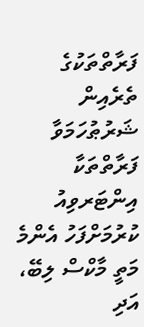ފަރާތްތަކުގެ ތެރެއިން ޝަރުޠުހަމަވާ ފަރާތްތަކާ އިންޓަރވިއު ކުރުމަށްފަހު އެންމެ މަތީ މާކްސް ލިބޭ، އަދި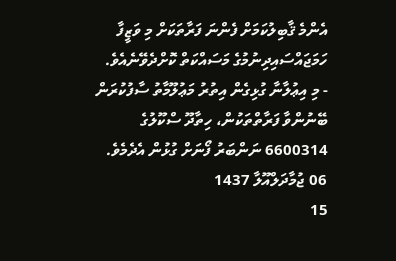އެންމެ ޤާބިލުކަމަށް ފެންނަ ފަރާތަކަށް މި ވަޒީފާ ހަމަޖައްސައިދިނުމުގެ މަސައްކަތް ކޮށްދެވޭނެއެވެ.
- މި އިޢުލާނާ ގުޅިގެން އިތުރު މަޢުލޫމާތު ސާފުކުރަން ބޭނުންވާ ފަރާތްތަކުން، ހިތާދޫ ސްކޫލުގެ 6600314 ނަންބަރު ފޯނަށް ގުޅުން އެދެމެވެ.
06 ޖުމާދަލްއޫލާ 1437
15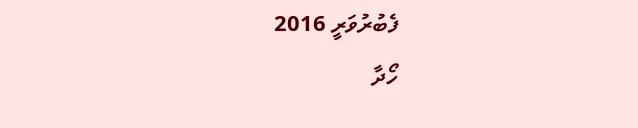ފެބުރުވަރީ 2016
ހޯދާ